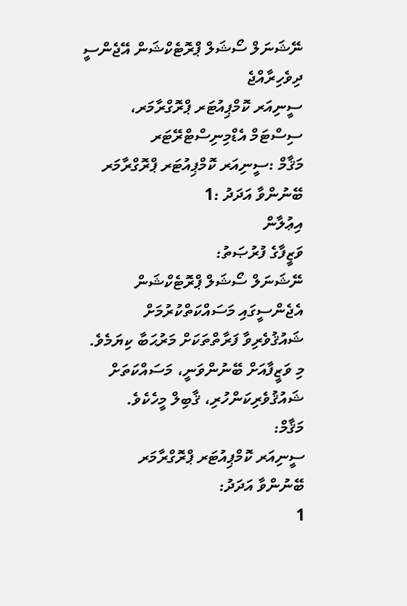ނޭޝަނަލް ސޯޝަލް ޕްރޮޓެކްޝަން އޭޖެންސީ
ދިވެހިރާއްޖެ
ސީނިއަރ ކޮމްޕިއުޓަރ ޕްރޮގްރާމަރ، ސިސްޓަމް އެޑްމިނިސްޓްރޭޓަރ
މަޤާމް :ސީނިއަރ ކޮމްޕިއުޓަރ ޕްރޮގްރާމަރ
ބޭނުންވާ އަދަދު :1
އިޢުލާން
ވަޒީފާގެ ފުރުޞަތު:
ނޭޝަނަލް ސޯޝަލް ޕްރޮޓެކްޝަން އެޖެންސީގައި މަސައްކަތްކުރުމަށް ޝައުޤުވެރިވާ ފަރާތްތަކަށް މަރުޙަބާ ކިޔަމެވެ. މި ވަޒީފާއަށް ބޭނުންވަނީ، މަސައްކަތަށް ޝައުޤުވެރިކަންހުރި، ޤާބިލް މީހެކެވެ.
މަޤާމް:
ސީނިއަރ ކޮމްޕިއުޓަރ ޕްރޮގްރާމަރ
ބޭނުންވާ އަދަދު:
1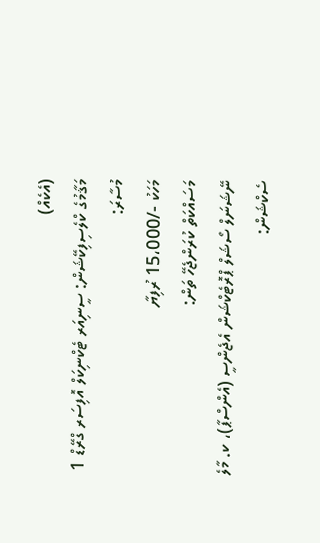(އެކެއް)
މަޤާމުގެ ކްލެސިފިކޭޝަން: ސީނިއަރ ޓެކްނިކަލް އޮފިސަރ ގްރޭޑް 1
މުސާރަ:
މަހަކު -/15،000 ރުފިޔާ
މަސައްކަތް ކުރަންޖެހޭ ތަން:
ނޭޝަނަލް ސޯޝަލް ޕްރޮޓެކްޝަން އެޖެންސީ (އެންސްޕާ)، ކ. މާލެ
ސެކްޝަން: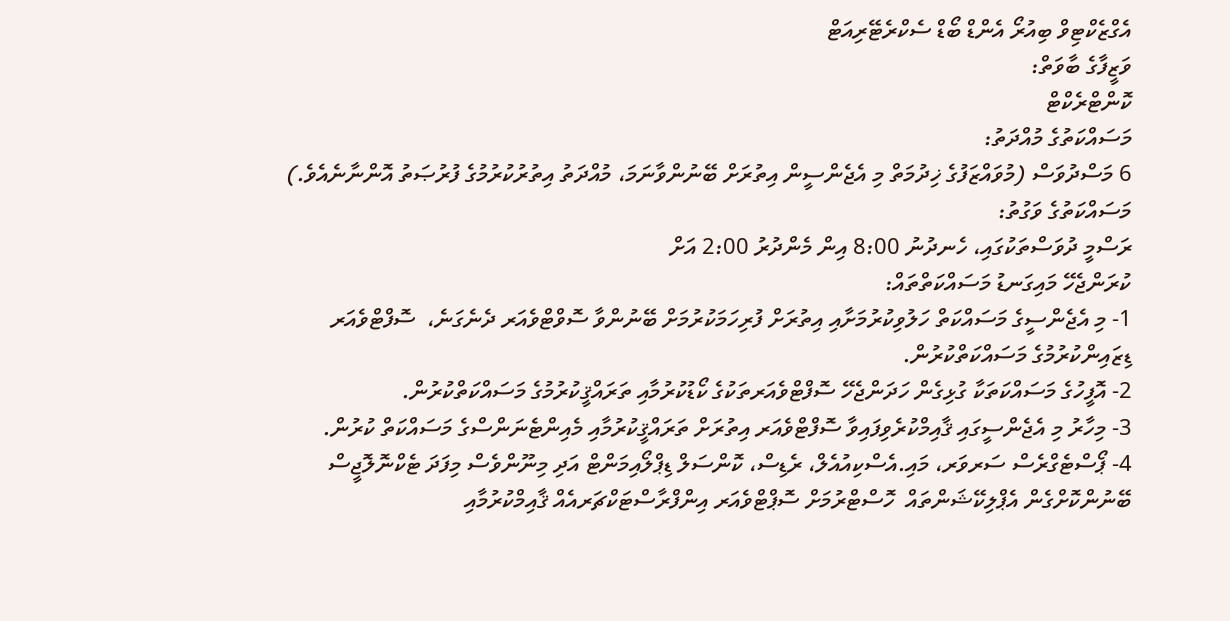އެގްޒެކްޓިވް ބިއުރޯ އެންޑް ބޯޑް ސެކްރެޓޭރިއަޓް
ވަޒީފާގެ ބާވަތް:
ކޮންޓްރެކްޓް
މަސައްކަތުގެ މުއްދަތު:
6 މަސްދުވަސް (މުވައްޒަފުގެ ޚިދުމަތް މި އެޖެންސީން އިތުރަށް ބޭނުންވާނަމަ، މުއްދަތު އިތުރުކުރުމުގެ ފުރުޞަތު އޮންނާނެއެވެ.)
މަސައްކަތުގެ ވަގުތު:
ރަސްމީ ދުވަސްތަކުގައި، ހެނދުނު 8:00 އިން މެންދުރު 2:00 އަށް
ކުރަންޖެހޭ މައިގަނޑު މަސައްކަތްތައް:
1- މި އެޖެންސީގެ މަސައްކަތް ހަލުވިކުރުމަށާއި އިތުރަށް ފުރިހަމަކުރުމަށް ބޭނުންވާ ސޮވްޓްވެއަރ ދެނެގަނެ،  ސޮފްޓްވެއަރ ޑިޒައިންކުރުމުގެ މަސައްކަތްކުރުން.
2- އޮފީހުގެ މަސައްކަތަކާ ގުޅިގެން ހަދަންޖެހޭ ސޮފްޓްވެއަރތަކުގެ ކޯޑުކުރުމާއި ތަރައްޤީކުރުމުގެ މަސައްކަތްކުރުން.
3- މިހާރު މި އެޖެންސީގައި ޤާއިމްކުރެވިފައިވާ ސޮފްޓްވެއަރ އިތުރަށް ތަރައްޤީކުރުމާއި މެއިންޓެނަންސްގެ މަސައްކަތް ކުރުން.
4- ޕޯސްޓެގްރެސް ސަރވަރ، މައި.އެސްކިއުއެލް، ރެޑިސް، ކޮންސަލް ޑިޕްލޯއިމަންޓް އަދި މިނޫންވެސް މިފަދަ ޓެކްނޮލޮޖީސް ބޭނުންކޮށްގެން އެޕްލިކޭޝަންތައް  ހޮސްޓްރުމަށް ސޮޕްޓްވެއަރ އިންފްރާސްޓަކްޗަރއެއް ޤާއިމްކުރުމާއި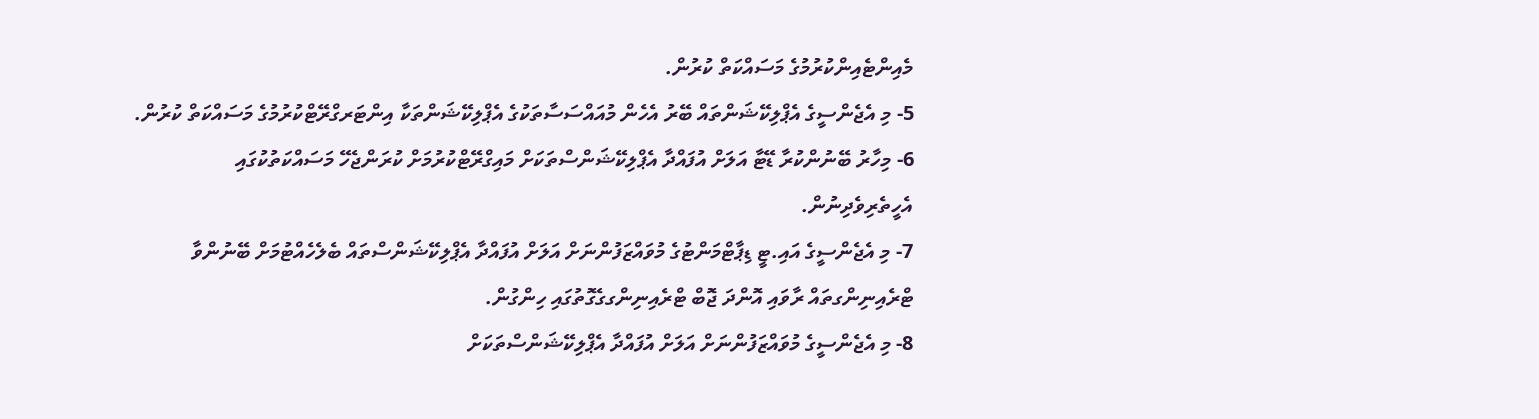މެއިންޓެއިންކުރުމުގެ މަސައްކަތް ކުރުން.
5- މި އެޖެންސީގެ އެޕްލިކޭޝަންތައް ބޭރު އެހެން މުއައްސަސާތަކުގެ އެޕްލިކޭޝަންތަކާ އިންޓަރގްރޭޓްކުރުމުގެ މަސައްކަތް ކުރުން.
6- މިހާރު ބޭނުންކުރާ ޑޭޓާ އަލަށް އުފައްދާ އެޕްލިކޭޝަންސްތަކަށް މައިގްރޭޓްކުރުމަށް ކުރަންޖެހޭ މަސައްކަތުކުގައި އެހީތެރިވެދިނުން.
7- މި އެޖެންސީގެ އައި.ޓީ ޑިޕާޓްމަންޓުގެ މުވައްޒަފުންނަށް އަލަށް އުފައްދާ އެޕްލިކޭޝަންސްތައް ބެލެހެއްޓުމަށް ބޭނުންވާ ޓްރެއިނިންގތައް ރާވައި އޮންދަ ޖޮބް ޓްރެއިނިންގގެގޮތުގައި ހިންގުން.
8- މި އެޖެންސީގެ މުވައްޒަފުންނަށް އަލަށް އުފައްދާ އެޕްލިކޭޝަންސްތަކަށް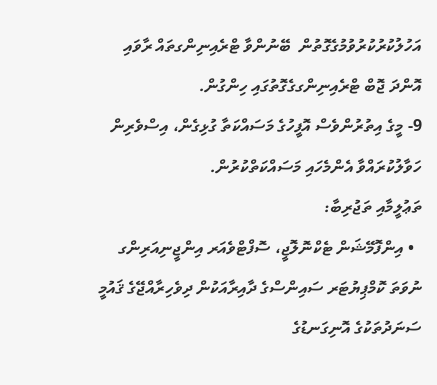އަހުލުކުރުކުރުވުމުގެގޮތުން  ބޭނުންވާ ޓްރެއިނިންގތައް ރާވައި އޮންދަ ޖޮބް ޓްރެއިނިންގގެގޮތުގައި ހިންގުން.
9- މީގެ އިތުރުންވެސް އޮފީހުގެ މަސައްކަތާ ގުޅިގެން، އިސްވެރިން ހަވާލުކުރައްވާ އެންމެހައި މަސައްކަތްކުރުން.
ތަޢުލީމާއި ތަޖުރިބާ:
  • އިންފޮމޭޝަން ޓެކްނޮލޮޖީ، ސޮފްޓްވެއަރ އިންޖީނިއަރިންގ ނުވަތަ ކޮމްޕިޔުޓަރ ސައިންސްގެ ދާއިރާއަކުން ދިވެހިރާއްޖޭގެ ޤައުމީ ސަނަދުތަކުގެ އޮނިގަނޑުގެ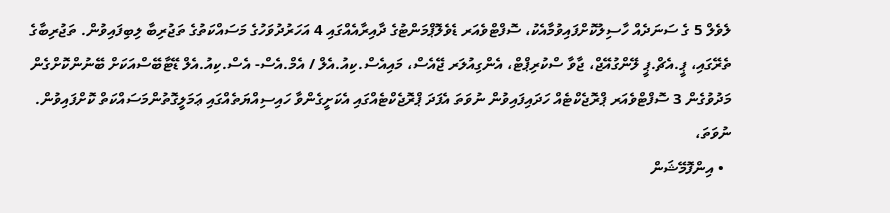ލެވެލް 5 ގެ ސަނަދެއް ހާސިލުކޮށްފައިވުމާއެކު، ސޮފްޓްވެއަރ ޑެވެލޮޕްމަންޓުގެ ދާއިރާއެއްގައި 4 އަހަރުދުވަހުގެ މަސައްކަތުގެ ތަޖުރިބާ ލިބިފައިވުން. ތަޖުރިބާގެ ތެރޭގައި، ޕީ.އެޗް.ޕީ ލޭންގުއޭޖް، ޖާވާ ސްކުރިޕްޓް، އެންގިއުލަރ ޖޭއެސް، މައިއެސް.ކިއު.އެލް / އެމް.އެސް- އެސް.ކިއު.އެލް ޑޭޓާބޭސްއަކަށް ބޭނުންކޮށްގެން މަދުވުގެން 3 ސޮފްޓްވެއަރ ޕްރޮޖެކްޓެއް ހަދައިފައިވުން ނުވަތަ އެފަދަ ޕްރޮޖެކްޓެއްގައި އެކަށީގެންވާ ހައިސިއްޔަތެއްގައި ޢަމަލީގޮތުންމަސައްކަތް ކޮށްފައިވުން. ނުވަތަ،
  • އިންފޮމޭޝަން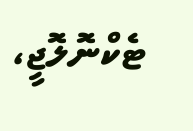ޓެކްނޮލޮޖީ،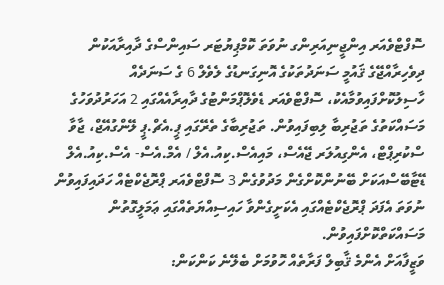ސޮފްޓްވެއަރ އިންޖީނިއަރިންގ ނުވަތަ ކޮމްޕިޔުޓަރ ސައިންސްގެ ދާއިރާއަކުން ދިވެހިރާއްޖޭގެ ޤައުމީ ސަނަދުތަކުގެ އޮނިގަނޑުގެ ލެވެލް 6 ގެ ސަނަދެއް ހާސިލުކޮށްފައިވުމާއެކު، ސޮފްޓްވެއަރ ޑެވެލޮޕްމަންޓުގެ ދާއިރާއެއްގައި 2 އަހަރުދުވަހުގެ މަސައްކަތުގެ ތަޖުރިބާ ލިބިފައިވުން. ތަޖުރިބާގެ ތެރޭގައި ޕީ.އެޗް.ޕީ ލޭންގުއޭޖް، ޖާވާ ސްކުރިޕްޓް، އެންގިއުލަރ ޖޭއެސް، މައިއެސް.ކިއު.އެލް / އެމް.އެސް- އެސް.ކިއު.އެލް ޑޭޓާބޭސްއަކަށް ބޭނުންކޮށްގެން މަދުވުގެން 3 ސޮފްޓްވެއަރ ޕްރޮޖެކްޓެއް ހަދައިފައިވުން ނުވަތަ އެފަދަ ޕްރޮޖެކްޓެއްގައި އެކަށީގެންވާ ހައިސިއްޔަތެއްގައި ޢަމަލީގޮތުން މަސައްކަތްކޮށްފައިވުން.
ވަޒީފާއަށް އެންމެ ޤާބިލް ފަރާތެއް ހޮވުމަށް ބެލޭނެ ކަންކަން: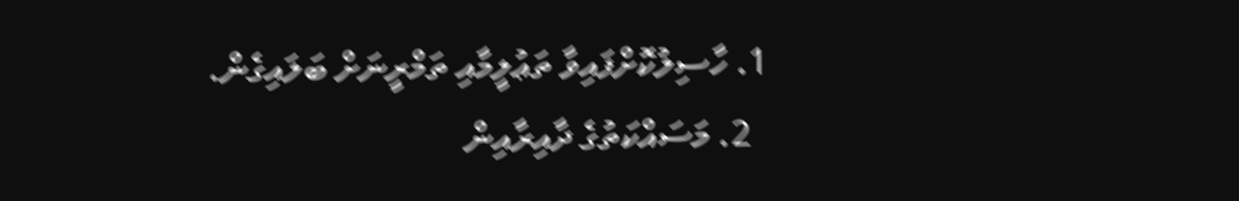1. ހާސިލުކޮށްފައިވާ ތަޢުލީމާއި ތަމްރީނަށް ބަލައިގެން.
  2. މަސައްކަތުގެ ދާއިރާއިން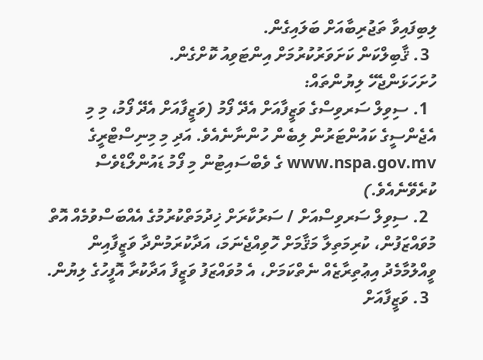ލިބިފައިވާ ތަޖުރިބާއަށް ބަލައިގެން.
  3. ޤާބިލްކަން ކަށަވަރުކުރުމަށް އިންޓަވިއު ކޮށްގެން.
ހުށަހަޅަންޖެހޭ ލިޔުންތައް:
  1. ސިވިލް ސަރވިސްގެ ވަޒީފާއަށް އެދޭ ފޯމު (ވަޒީފާއަށް އެދޭ ފޯމު، މި މި އެޖެންސީގެ ކައުންޓަރުން ލިބެން ހުންނާނެއެވެ. އަދި މި މިނިސްޓްރީގެ www.nspa.gov.mv ގެ ވެބްސައިޓުން މި ފޯމު ޑައުންލޯޑްވެސް ކުރެވޭނެއެވެ.)
  2. ސިވިލް ސަރވިސްއަށް / ސަރުކާރަށް ޚިދުމަތްކުރުމުގެ އެއްބަސްވުމެއް އޮތް މުވައްޒަފުން، ކުރިމަތިލާ މަޤާމަށް ހޮވިއްޖެނަމަ، އަދާކުރަމުންދާ ވަޒީފާއިން ވީއްލުމާމެދު އިޢުތިރާޒެއް ނެތްކަމަށް، އެ މުވައްޒަފު ވަޒީފާ އަދާކުރާ އޮފީހުގެ ލިޔުން.
  3. ވަޒީފާއަށް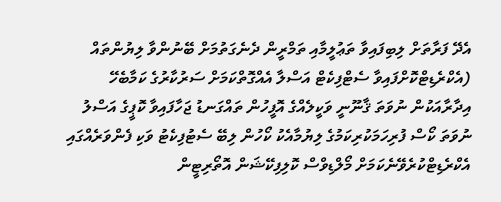އެދޭ ފަރާތަށް ލިބިފައިވާ ތަޢުލީމާއި ތަމްރީން ދެނެގަތުމަށް ބޭނުންވާ ލިޔުންތައް (އެކްރެޑިޓްކޮށްފައިވާ ސެޓްފިކެޓް އަސްލާ އެއްގޮތްކަމަށް ސަރުކާރުގެ ކަމާބެހޭ އިދާރާއަކުން ނުވަތަ ޤާނޫނީ ވަކީލެއްގެ އޮފީހުން ތައްގަނޑު ޖަހާފައިވާ ކޮޕީގެ އަސްލު ނުވަތަ ކޯސް ފުރިހަމަކުރިކަމުގެ ލިޔުމާއެކު ކޯހުން ލިބޭ ސެޓުފިކެޓު ވަކި ފެންވަރެއްގައި އެކްރެޑިޓްކުރެވޭނެކަމަށް މޯލްޑިވްސް ކޮލިފިކޭޝަން އޮތޯރިޓީން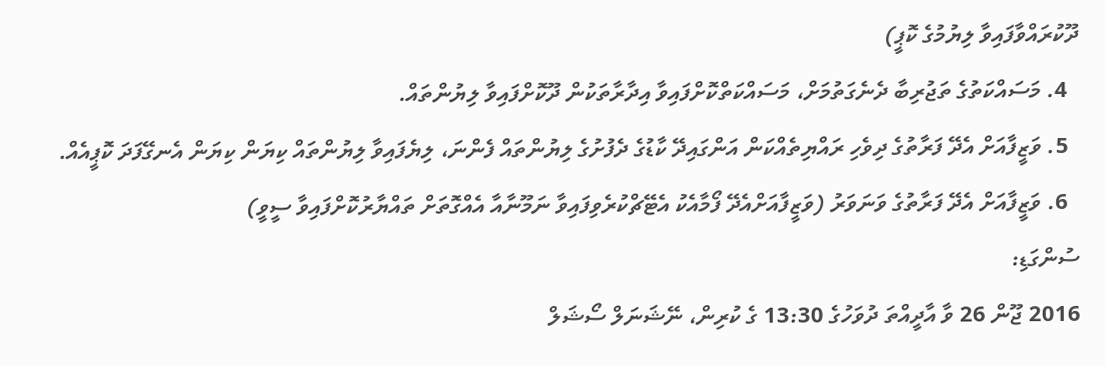ދޫކުރައްވާފައިވާ ލިޔުމުގެ ކޮޕީ)
  4. މަސައްކަތުގެ ތަޖުރިބާ ދެނެގަތުމަށް، މަސައްކަތްކޮށްފައިވާ އިދާރާތަކުން ދޫކޮށްފައިވާ ލިޔުންތައް.
  5. ވަޒީފާއަށް އެދޭ ފަރާތުގެ ދިވެހި ރައްޔިތެއްކަން އަންގައިދޭ ކާޑުގެ ދެފުށުގެ ލިޔުންތައް ފެންނަ، ލިޔެފައިވާ ލިޔުންތައް ކިޔަން ކިޔަން އެނގޭފަދަ ކޮޕީއެއް.
  6. ވަޒީފާއަށް އެދޭ ފަރާތުގެ ވަނަވަރު (ވަޒީފާއަށްއެދޭ ފޯމާއެކު އެޓޭޗްކުރެވިފައިވާ ނަމޫނާއާ އެއްގޮތަށް ތައްޔާރުކޮށްފައިވާ ސީވީ)
ސުންގަޑި:
2016 ޖޫން 26 ވާ އާދީއްތަ ދުވަހުގެ 13:30 ގެ ކުރިން، ނޭޝަނަލް ސޯޝަލް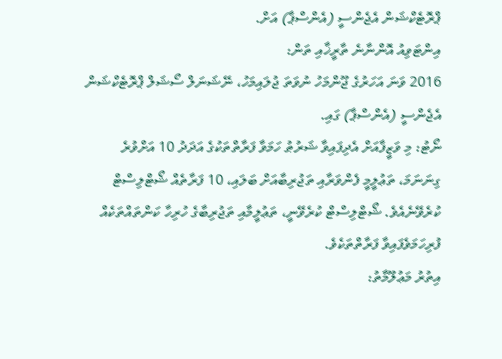ޕްރޮޓެކްޝަން އެޖެންސީ (އެންސްޕާ) އަށް.
އިންޓަވިއު އޮންނާނެ ތާރީޚާއި ތަން:
2016 ވަނަ އަހަރުގެ ޖޫންމަހު ނުވަތަ ޖުލައިމަހު، ނޭޝަނަލް ސޯޝަލް ޕްރޮޓެކްޝަން އެޖެންސީ (އެންސްޕާ) ގައި.
ނޯޓު: މި ވަޒީފާއަށް އެދިފައިވާ ޝަރުޠު ހަމަވާ ފަރާތްތަކުގެ އަދަދު 10 އަށްވުރެ ގިނަނަމަ، ތަޢުލީމީ ފެންވަރާއި ތަޖުރިބާއަށް ބަލައި، 10 ފަރާތެއް ޝޯޓްލިސްޓް ކުރެވޭނެއެވެ. ޝޯޓްލިސްޓް ކުރެވޭނީ، ތަޢުލީމާއި ތަޖުރިބާގެ ހުރިހާ ކަންތައްތަކެއް ފުރިހަމަވެފައިވާ ފަރާތްތަކެވެ.
އިތުރު މަޢުލޫމާތު: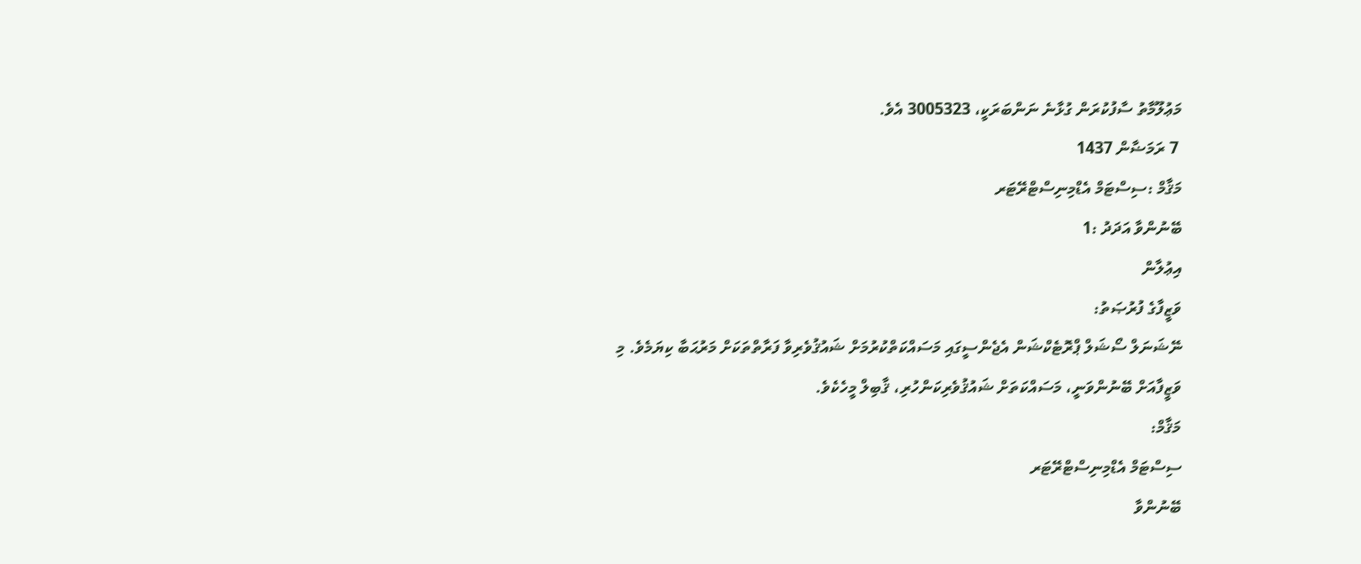މަޢުލޫމާތު ސާފުކުރަން ގުޅާނެ ނަންބަރަކީ، 3005323 އެވެ.
 7 ރަމަޟާން 1437
މަޤާމް :ސިސްޓަމް އެޑްމިނިސްޓްރޭޓަރ
ބޭނުންވާ އަދަދު :1
އިޢުލާން
ވަޒީފާގެ ފުރުޞަތު:
ނޭޝަނަލް ސޯޝަލް ޕްރޮޓެކްޝަން އެޖެންސީގައި މަސައްކަތްކުރުމަށް ޝައުޤުވެރިވާ ފަރާތްތަކަށް މަރުޙަބާ ކިޔަމެވެ. މި ވަޒީފާއަށް ބޭނުންވަނީ، މަސައްކަތަށް ޝައުޤުވެރިކަންހުރި، ޤާބިލް މީހެކެވެ.
މަޤާމް:
ސިސްޓަމް އެޑްމިނިސްޓްރޭޓަރ
ބޭނުންވާ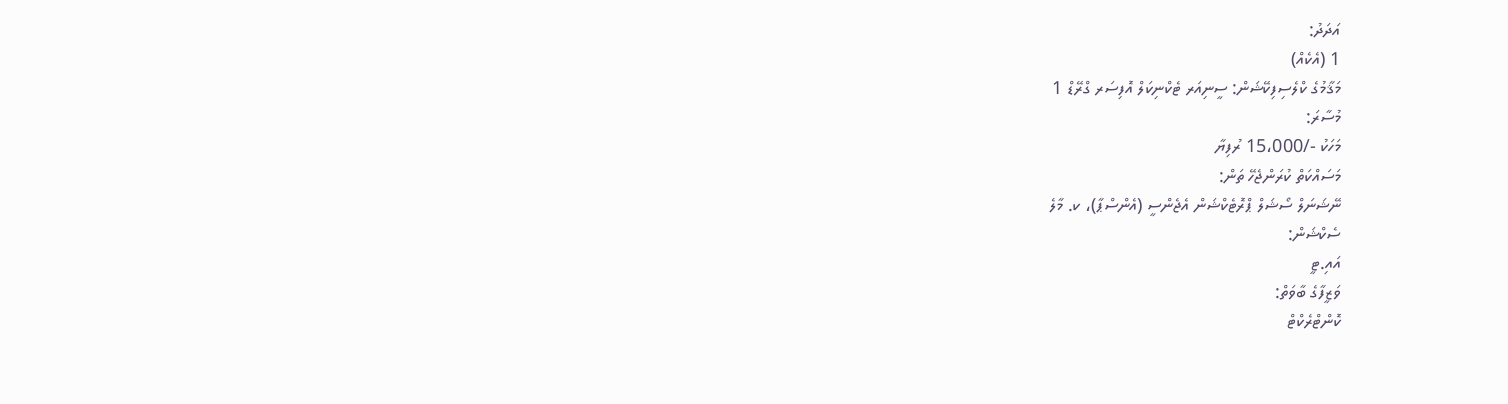އަދަދު:
1 (އެކެއް)
މަޤާމުގެ ކްލެސިފިކޭޝަން: ސީނިއަރ ޓެކްނިކަލް އޮފިސަރ ގްރޭޑް 1
މުސާރަ:
މަހަކު -/15،000 ރުފިޔާ
މަސައްކަތް ކުރަންޖެހޭ ތަން:
ނޭޝަނަލް ސޯޝަލް ޕްރޮޓެކްޝަން އެޖެންސީ (އެންސްޕާ)، ކ. މާލެ
ސެކްޝަން:
އައި.ޓީ
ވަޒީފާގެ ބާވަތް:
ކޮންޓްރެކްޓް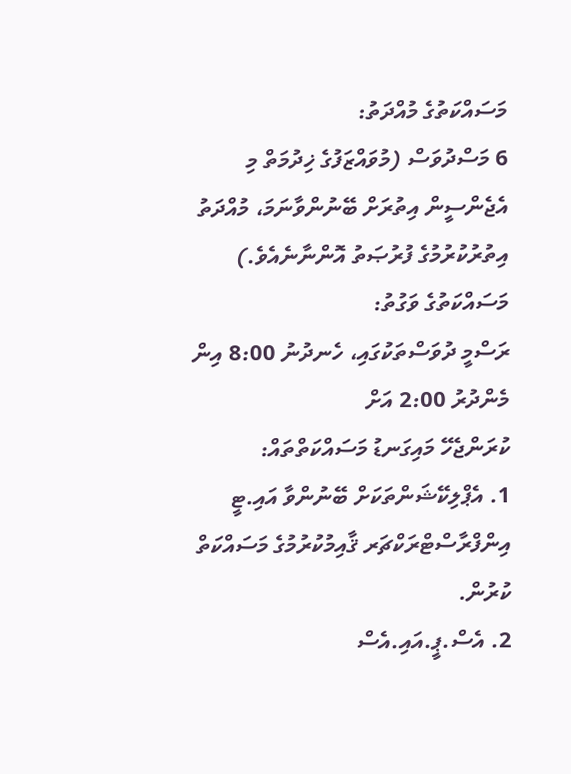މަސައްކަތުގެ މުއްދަތު:
6 މަސްދުވަސް (މުވައްޒަފުގެ ޚިދުމަތް މި އެޖެންސީން އިތުރަށް ބޭނުންވާނަމަ، މުއްދަތު އިތުރުކުރުމުގެ ފުރުޞަތު އޮންނާނެއެވެ.)
މަސައްކަތުގެ ވަގުތު:
ރަސްމީ ދުވަސްތަކުގައި، ހެނދުނު 8:00 އިން މެންދުރު 2:00 އަށް
ކުރަންޖެހޭ މައިގަނޑު މަސައްކަތްތައް:
1. އެޕްލިކޭޝަންތަކަށް ބޭނުންވާ އައި.ޓީ އިންފްރާސްޓްރަކްޗަރ ޤާއިމުކުރުމުގެ މަސައްކަތް ކުރުން.
2. އެސް.ޕީ.އައި.އެސް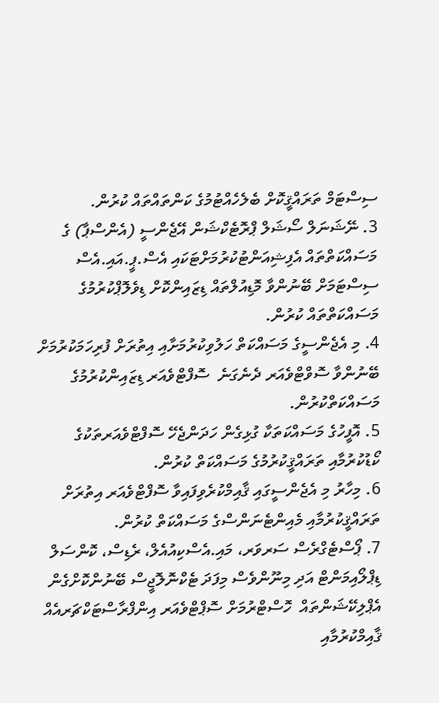ސިސްޓަމް ތަރައްޤީކޮށް ބެލެހެއްޓުމުގެ ކަންތައްތައް ކުރުން.
3. ނޭޝަނަލް ސޯޝަލް ޕްރޮޓެކްޝަން އޭޖެންސީ (އެންސްޕާ) ގެ މަސައްކަތްތައް އެފިޝިއަންޓުކުރުމަށްޓަކައި އެސް.ޕީ.އައި.އެސް ސިސްޓަމަށް ބޭނުންވާ މޮޑިއުލްތައް ޑިޒައިންކޮށް ޑިވެލޮޕްކުރުމުގެ މަސައްކަތްތައް ކުރުން.
4. މި އެޖެންސީގެ މަސައްކަތް ހަލުވިކުރުމަށާއި އިތުރަށް ފުރިހަމަކުރުމަށް ބޭނުންވާ ސޮވްޓްވެއަރ ދެނެގަނެ  ސޮފްޓްވެއަރ ޑިޒައިންކުރުމުގެ މަސައްކަތްކުރުން.
5. އޮފީހުގެ މަސައްކަތަކާ ގުޅިގެން ހަދަންޖެހޭ ސޮފްޓްވެއަރތަކުގެ ކޯޑުކުރުމާއި ތަރައްޤީކުރުމުގެ މަސައްކަތް ކުރުން.
6. މިހާރު މި އެޖެންސީގައި ޤާއިމްކުރެވިފައިވާ ސޮފްޓްވެއަރ އިތުރަށް ތަރައްޤީކުރުމާއި މެއިންޓެނަންސްގެ މަސައްކަތް ކުރުން.
7. ޕޯސްޓެގްރެސް ސަރވަރ، މައި.އެސްކިއުއެލް، ރެޑިސް، ކޮންސަލް ޑިޕްލޯއިމަންޓް އަދި މިނޫންވެސް މިފަދަ ޓެކްނޮލޮޖީސް ބޭނުންކޮށްގެން އެޕްލިކޭޝަންތައް  ހޮސްޓްރުމަށް ސޮޕްޓްވެއަރ އިންފްރާސްޓަކްޗަރއެއް ޤާއިމްކުރުމާއި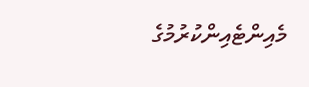މެއިންޓެއިންކުރުމުގެ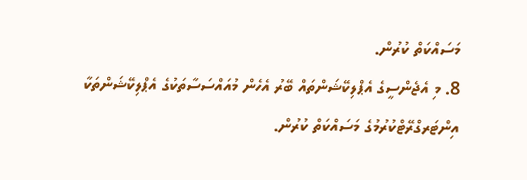މަސައްކަތް ކުރުން.
8. މި އެޖެންސީގެ އެޕްލިކޭޝަންތައް ބޭރު އެހެން މުއައްސަސާތަކުގެ އެޕްލިކޭޝަންތަކާ އިންޓަރގްރޭޓްކުރުމުގެ މަސައްކަތް ކުރުން.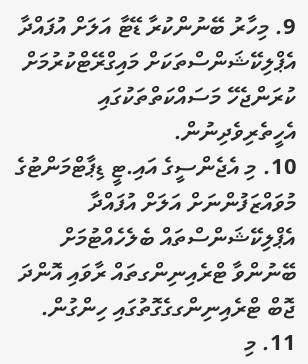9. މިހާރު ބޭނުންކުރާ ޑޭޓާ އަލަށް އުފައްދާ އެޕްލިކޭޝަންސްތަކަށް މައިގްރޭޓްކުރުމަށް ކުރަންޖެހޭ މަސައްކަތްތަކުގައި އެހީތެރިވެދިނުން.
10. މި އެޖެންސީގެ އައި.ޓީ ޑިޕާޓްމަންޓުގެ މުވައްޒަފުންނަށް އަލަށް އުފައްދާ އެޕްލިކޭޝަންސްތައް ބެލެހެއްޓުމަށް ބޭނުންވާ ޓްރެއިނިންގތައް ރާވައި އޮންދަ ޖޮބް ޓްރެއިނިންގގެގޮތުގައި ހިންގުން.
11. މި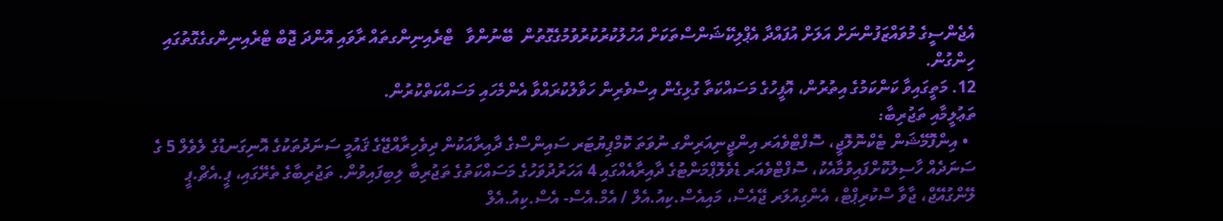އެޖެންސީގެ މުވައްޒަފުންނަށް އަލަށް އުފައްދާ އެޕްލިކޭޝަންސްތަކަށް އަހުލުކުރުކުރުވުމުގެގޮތުން  ބޭނުންވާ   ޓްރެއިނިންގތައް ރާވައި އޮންދަ ޖޮބް ޓްރެއިނިންގގެގޮތުގައި ހިންގުން.
12. މަތީގައިވާ ކަންކަމުގެ އިތުރުން، އޮފީހުގެ މަސައްކަތާ ގުޅިގެން އިސްވެރިން ހަވާލުކުރައްވާ އެންމެހައި މަސައްކަތްކުރުން.
ތަޢުލީމާއި ތަޖުރިބާ:
  • އިންފޮމޭޝަން ޓެކްނޮލޮޖީ، ސޮފްޓްވެއަރ އިންޖީނިއަރިންގ ނުވަތަ ކޮމްޕިޔުޓަރ ސައިންސްގެ ދާއިރާއަކުން ދިވެހިރާއްޖޭގެ ޤައުމީ ސަނަދުތަކުގެ އޮނިގަނޑުގެ ލެވެލް 5 ގެ ސަނަދެއް ހާސިލުކޮށްފައިވުމާއެކު، ސޮފްޓްވެއަރ ޑެވެލޮޕްމަންޓުގެ ދާއިރާއެއްގައި 4 އަހަރުދުވަހުގެ މަސައްކަތުގެ ތަޖުރިބާ ލިބިފައިވުން. ތަޖުރިބާގެ ތެރޭގައި، ޕީ.އެޗް.ޕީ ލޭންގުއޭޖް، ޖާވާ ސްކުރިޕްޓް، އެންގިއުލަރ ޖޭއެސް، މައިއެސް.ކިއު.އެލް / އެމް.އެސް- އެސް.ކިއު.އެލް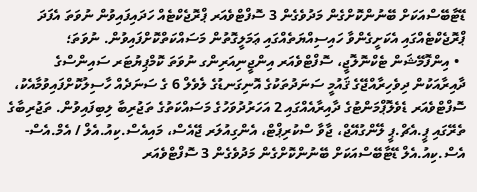ޑޭޓާބޭސްއަކަށް ބޭނުންކޮށްގެން މަދުވެގެން 3 ސޮފްޓްވެއަރ ޕްރޮޖެކްޓެއް ހަދައިފައިވުން ނުވަތަ އެފަދަ ޕްރޮޖެކްޓެއްގައި އެކަށީގެންވާ ހައިސިއްޔަތެއްގައި ޢަމަލީގޮތުން މަސައްކަތްކޮށްފައިވުން. ނުވަތަ؛
  • އިންފޮމޭޝަން ޓެކްނޮލޮޖީ، ސޮފްޓްވެއަރ އިންޖީނިއަރިންގ ނުވަތަ ކޮމްޕިޔުޓަރ ސައިންސްގެ ދާއިރާއަކުން ދިވެހިރާއްޖޭގެ ޤައުމީ ސަނަދުތަކުގެ އޮނިގަނޑުގެ ލެވެލް 6 ގެ ސަނަދެއް ހާސިލުކޮށްފައިވުމާއެކު، ސޮފްޓްވެއަރ ޑެވެލޮޕްމަންޓުގެ ދާއިރާއެއްގައި 2 އަހަރުދުވަހުގެ މަސައްކަތުގެ ތަޖުރިބާ ލިބިފައިވުން. ތަޖުރިބާގެ ތެރޭގައި ޕީ.އެޗް.ޕީ ލޭންގުއޭޖް، ޖާވާ ސްކުރިޕްޓް، އެންގިއުލަރ ޖޭއެސް، މައިއެސް.ކިއު.އެލް / އެމް.އެސް- އެސް.ކިއު.އެލް ޑޭޓާބޭސްއަކަށް ބޭނުންކޮށްގެން މަދުވެގެން 3 ސޮފްޓްވެއަރ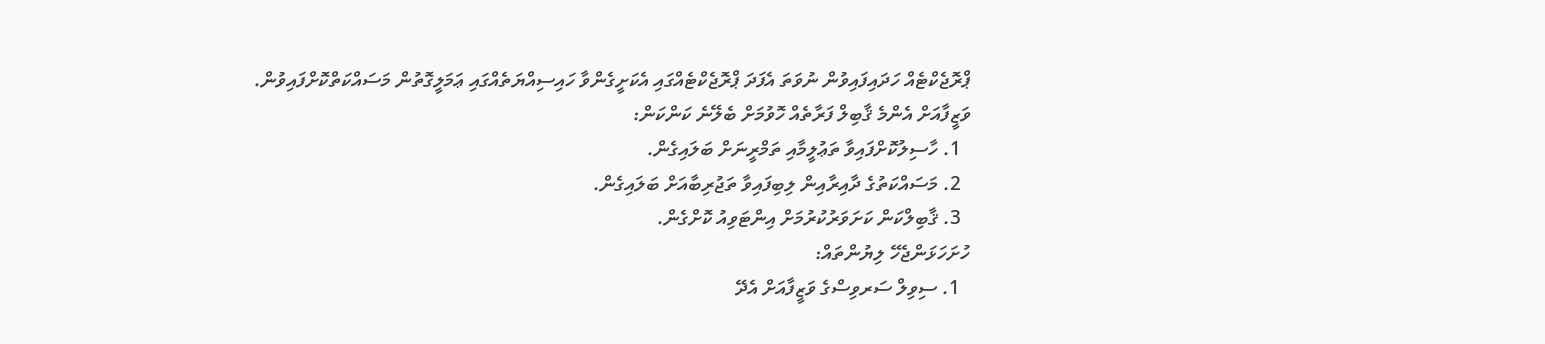ޕްރޮޖެކްޓެއް ހަދައިފައިވުން ނުވަތަ އެފަދަ ޕްރޮޖެކްޓެއްގައި އެކަށީގެންވާ ހައިސިއްޔަތެއްގައި ޢަމަލީގޮތުން މަސައްކަތްކޮށްފައިވުން.
ވަޒީފާއަށް އެންމެ ޤާބިލް ފަރާތެއް ހޮވުމަށް ބެލޭނެ ކަންކަން:
  1. ހާސިލުކޮށްފައިވާ ތަޢުލީމާއި ތަމްރީނަށް ބަލައިގެން.
  2. މަސައްކަތުގެ ދާއިރާއިން ލިބިފައިވާ ތަޖުރިބާއަށް ބަލައިގެން.
  3. ޤާބިލްކަން ކަށަވަރުކުރުމަށް އިންޓަވިއު ކޮށްގެން.
ހުށަހަޅަންޖެހޭ ލިޔުންތައް:
  1. ސިވިލް ސަރވިސްގެ ވަޒީފާއަށް އެދޭ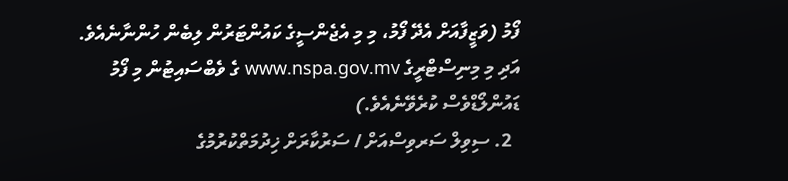ފޯމު (ވަޒީފާއަށް އެދޭ ފޯމު، މި މި އެޖެންސީގެ ކައުންޓަރުން ލިބެން ހުންނާނެއެވެ. އަދި މި މިނިސްޓްރީގެ www.nspa.gov.mv ގެ ވެބްސައިޓުން މި ފޯމު ޑައުންލޯޑްވެސް ކުރެވޭނެއެވެ.)
  2. ސިވިލް ސަރވިސްއަށް / ސަރުކާރަށް ޚިދުމަތްކުރުމުގެ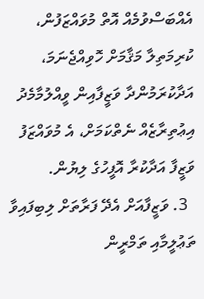އެއްބަސްވުމެއް އޮތް މުވައްޒަފުން، ކުރިމަތިލާ މަޤާމަށް ހޮވިއްޖެނަމަ، އަދާކުރަމުންދާ ވަޒީފާއިން ވީއްލުމާމެދު އިޢުތިރާޒެއް ނެތްކަމަށް، އެ މުވައްޒަފު ވަޒީފާ އަދާކުރާ އޮފީހުގެ ލިޔުން.
  3. ވަޒީފާއަށް އެދޭ ފަރާތަށް ލިބިފައިވާ ތަޢުލީމާއި ތަމްރީން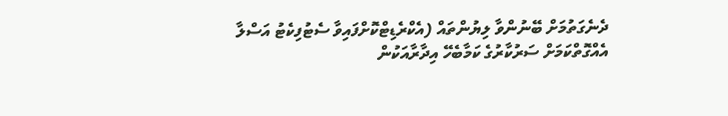ދެނެގަތުމަށް ބޭނުންވާ ލިޔުންތައް (އެކްރެޑިޓްކޮށްފައިވާ ސެޓުފިކެޓު އަސްލާ އެއްގޮތްކަމަށް ސަރުކާރުގެ ކަމާބެހޭ އިދާރާއަކުން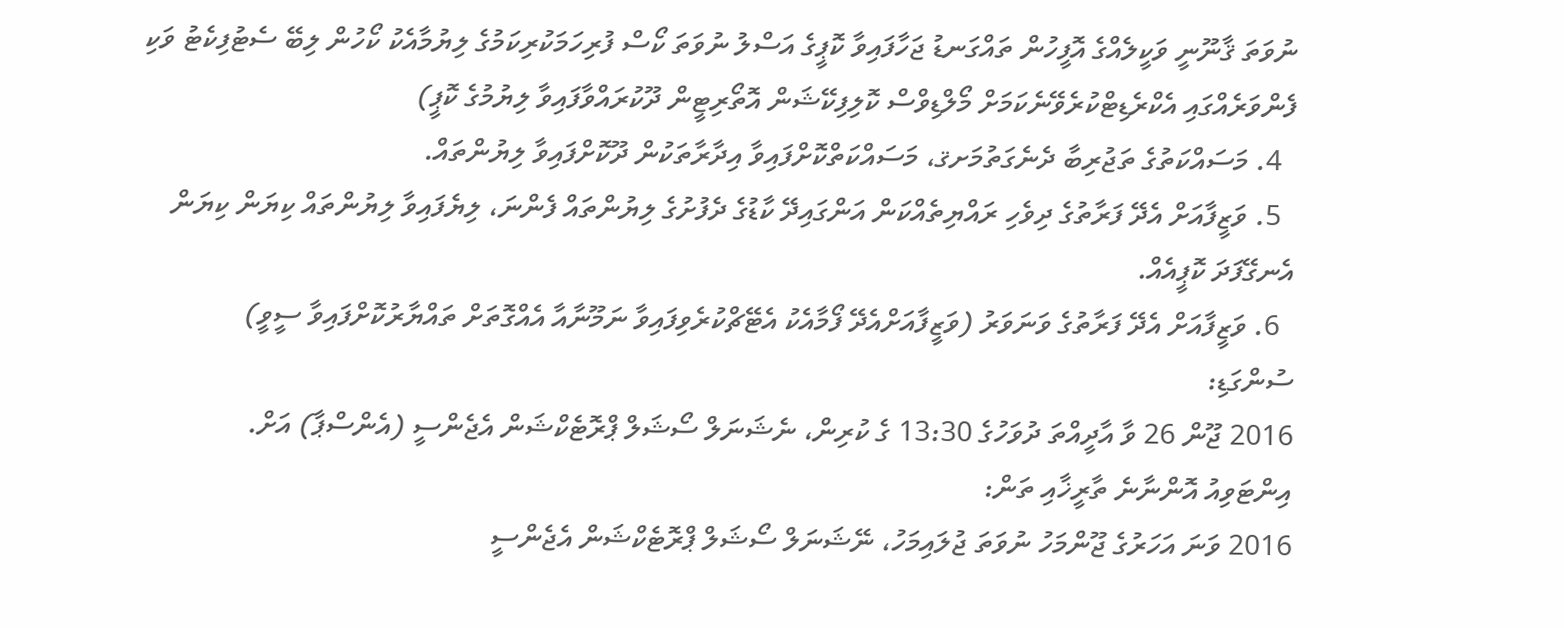ނުވަތަ ޤާނޫނީ ވަކީލެއްގެ އޮފީހުން ތައްގަނޑު ޖަހާފައިވާ ކޮޕީގެ އަސްލު ނުވަތަ ކޯސް ފުރިހަމަކުރިކަމުގެ ލިޔުމާއެކު ކޯހުން ލިބޭ ސެޓުފިކެޓު ވަކި ފެންވަރެއްގައި އެކްރެޑިޓްކުރެވޭނެކަމަށް މޯލްޑިވްސް ކޮލިފިކޭޝަން އޮތޯރިޓީން ދޫކުރައްވާފައިވާ ލިޔުމުގެ ކޮޕީ)
  4. މަސައްކަތުގެ ތަޖުރިބާ ދެނެގަތުމަށޤ، މަސައްކަތްކޮށްފައިވާ އިދާރާތަކުން ދޫކޮށްފައިވާ ލިޔުންތައް.
  5. ވަޒީފާއަށް އެދޭ ފަރާތުގެ ދިވެހި ރައްޔިތެއްކަން އަންގައިދޭ ކާޑުގެ ދެފުށުގެ ލިޔުންތައް ފެންނަ، ލިޔެފައިވާ ލިޔުންތައް ކިޔަން ކިޔަން އެނގޭފަދަ ކޮޕީއެއް.
  6. ވަޒީފާއަށް އެދޭ ފަރާތުގެ ވަނަވަރު (ވަޒީފާއަށްއެދޭ ފޯމާއެކު އެޓޭޗްކުރެވިފައިވާ ނަމޫނާއާ އެއްގޮތަށް ތައްޔާރުކޮށްފައިވާ ސީވީ)
ސުންގަޑި:
2016 ޖޫން 26 ވާ އާދީއްތަ ދުވަހުގެ 13:30 ގެ ކުރިން، ނެޝަނަލް ސޯޝަލް ޕްރޮޓެކްޝަން އެޖެންސީ (އެންސްޕާ) އަށް.
އިންޓަވިއު އޮންނާނެ ތާރީޚާއި ތަން:
2016 ވަނަ އަހަރުގެ ޖޫންމަހު ނުވަތަ ޖުލައިމަހު، ނޭޝަނަލް ސޯޝަލް ޕްރޮޓެކްޝަން އެޖެންސީ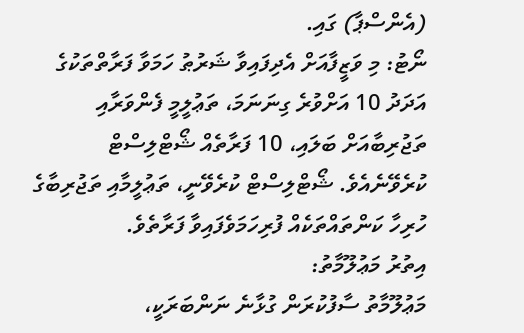(އެންސްޕާ) ގައި.
ނޯޓު: މި ވަޒީފާއަށް އެދިފައިވާ ޝަރުޠު ހަމަވާ ފަރާތްތަކުގެ އަދަދު 10 އަށްވުރެ ގިނަނަމަ، ތަޢުލީމީ ފެންވަރާއި ތަޖުރިބާއަށް ބަލައި، 10 ފަރާތެއް ޝޯޓްލިސްޓް ކުރެވޭނެއެވެ. ޝޯޓްލިސްޓް ކުރެވޭނީ، ތަޢުލީމާއި ތަޖުރިބާގެ ހުރިހާ ކަންތައްތަކެއް ފުރިހަމަވެފައިވާ ފަރާތެވެ.
އިތުރު މަޢުލޫމާތު:
މަޢުލޫމާތު ސާފުކުރަން ގުޅާނެ ނަންބަރަކީ،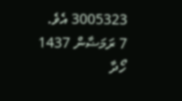3005323 އެވެ.
7 ރަމަޟާން 1437
ހޯދާ